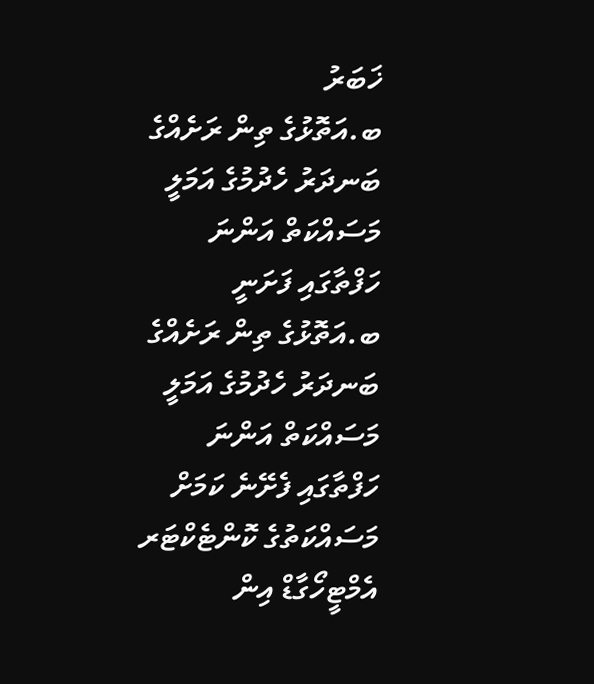ޚަބަރު
ބ.އަތޮޅުގެ ތިން ރަށެއްގެ ބަނދަރު ހެދުމުގެ އަމަލީ މަސައްކަތް އަންނަ ހަފްތާގައި ފަށަނީ
ބ.އަތޮޅުގެ ތިން ރަށެއްގެ ބަނދަރު ހެދުމުގެ އަމަލީ މަސައްކަތް އަންނަ ހަފްތާގައި ފެށޭނެ ކަމަށް މަސައްކަތުގެ ކޮންޓެކްޓަރ އެމްޓީހޯގާޑް އިން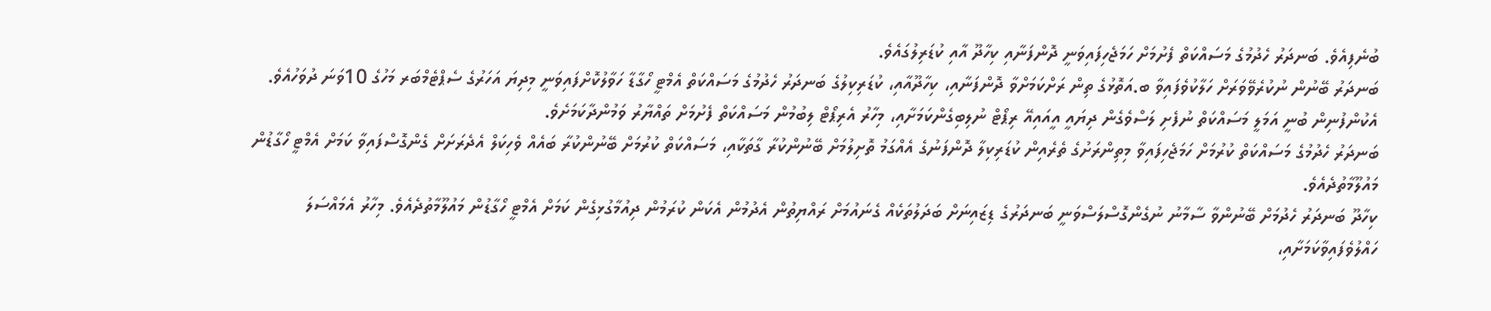ބުނެފިއެވެ. ބަނދަރު ހެދުމުގެ މަސައްކަތް ފެށުމަށް ހަމަޖެހިފައިވަނީ ދޮންފަނާއި ކިހާދޫ އާއި ކުޑަރިލުގައެވެ.
ބަނދަރު ބޭނުން ނުކުރެވޭވަރަށް ހަލާކުވެފައިވާ ބ.އަތޮޅުގެ ތިން ރަށްކަމަށްވާ ދޮންފަނާއި، ކިހާދޫއާއި، ކުޑަރިކިލުގެ ބަނދަރު ހެދުމުގެ މަސައްކަތް އެމްޓީ ހޯގާޑާ ހަވާލުކޮށްފައިވަނީ މިދިޔަ އަހަރުގެ ސެޕްޓެމްބަރ މަހުގެ 10ވަނަ ދުވަހުއެވެ. އެކުންފުނިން ބުނީ އަމަލީ މަސައްކަތް ނުފެށި ލަސްވެގެން ދިޔައީ އީއައިއޭ ރިޕޯޓް ނުލިބިގެންކަމަށާއި، މިހާރު އެރިޕޯޓް ލިބުމުން މަސައްކަތް ފެށުމަށް ތައްޔާރު ވަމުންދާކަމަށެވެ.
ބަނދަރު ހެދުމުގެ މަސައްކަތް ކުރުމަށް ހަމަޖެހިފައިވާ މިތިންރަށުގެ ތެރެއިން ކުޑަރިކިލާ ދޮންފަނުގެ އެއްގަމު ތޮށިލުމަށް ބޭނުންކުރާ ގާތަކާއި، މަސައްކަތް ކުރުމަށް ބޭނުންކުރާ ބައެއް ވެހިކަލް އެދެރަށަށް ގެންގޮސްފައިވާ ކަމަށް އެމްޓީ ހޯގާޑުން މައުލޫމާތުދެއެވެ.
ކިހާދޫ ބަނދަރު ހެދުމަށް ބޭނުންވާ ސާމާނު ނުގެންގޮސްލަސްވަނީ ބަނދަރުގެ ޑިޒައިނަށް ބަދަލުތަކެއް ގެނައުމަށް ރައްޔިތުން އެދުމުން އެކަން ކުރަމުން ދިއުމާގުޅިގެން ކަމަށް އެމްޓީ ހޯގާޑުން މައުލޫމާތުދެއެވެ. މިހާރު އެމައްސަލަ ހައްލުވެފައިވާކަމަށާއި،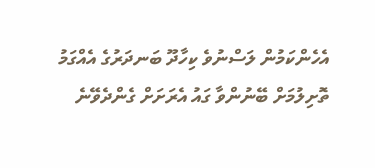އެހެންކަމުން ލަސްނުވެ ކިހާދޫ ބަނދަރުގެ އެއްގަމު ތޮށިލުމަށް ބޭނުންވާ ގައު އެރަށަށް ގެންދެވޭނެ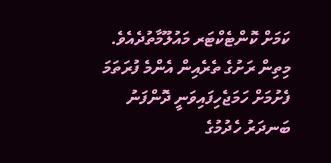ކަމަށް ކޮންޓެކްޓަރ މައުލޫމާތުދެއެވެ.
މިތިން ރަށުގެ ތެރެއިން އެންމެ ފުރަތަމަ ފެށުމަށް ހަމަޖެހިފައިވަނީ ދޮންފަނު ބަނދަރު ހެދުމުގެ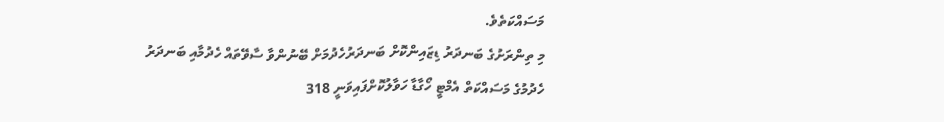މަސައްކަތެވެ.
މި ތިންރަށުގެ ބަނދަރު ޑިޒައިންކޮށް ބަނދަރުހެދުމަށް ބޭނުންވާ ސާވޭތައް ހެދުމާއި ބަނދަރު ހެދުމުގެ މަސައްކަތް އެމްޓީ ހޯގާޑާ ހަވާލުކޮށްފައިވަނީ 318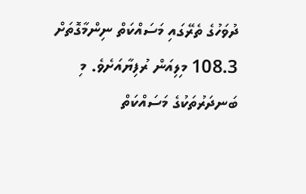ދުވަހުގެ ތެރޭގައި މަސައްކަތް ނިންމާގޮތަށް 108.3 މިލިއަން ރުފިޔާއަށެވެ. މި ބަނދަރުތަކުގެ މަސައްކަތް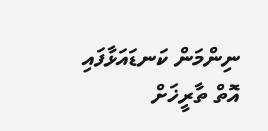ނިންމަން ކަނޑައަޅާފައި އޮތް ތާރީޚަށް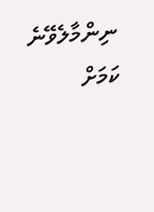ނިންމާލެވޭނެ ކަމަށް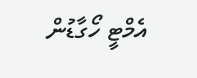އެމްޓީ ހޯގާޑުން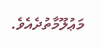މަޢުލޫމާތުދެއެވެ.